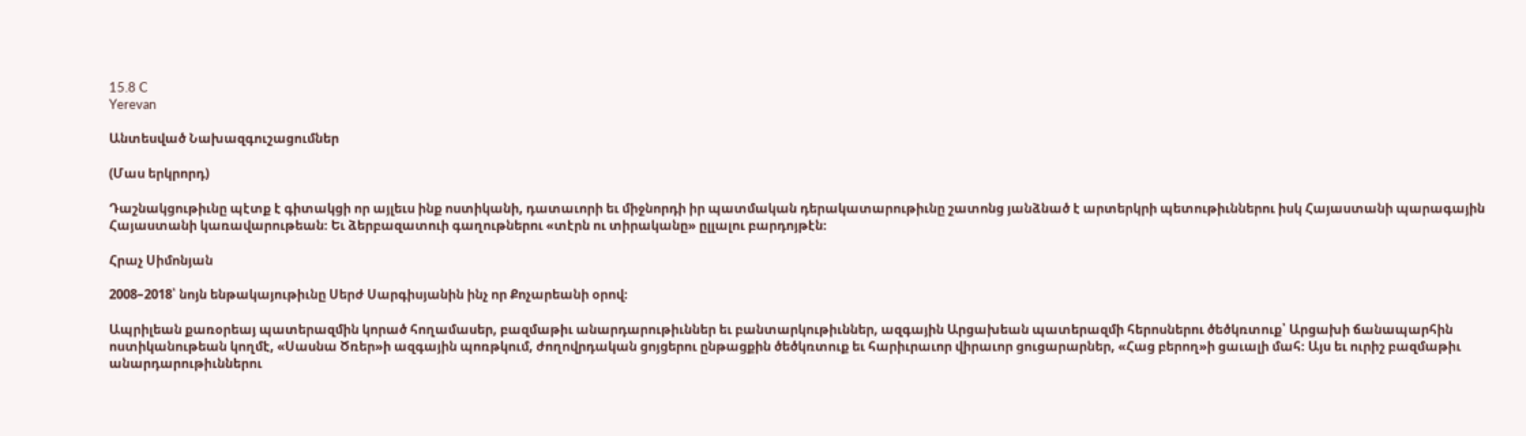15.8 C
Yerevan

Անտեսված Նախազգուշացումներ

(Մաս երկրորդ)

Դաշնակցութիւնը պէտք է գիտակցի որ այլեւս ինք ոստիկանի, դատաւորի եւ միջնորդի իր պատմական դերակատարութիւնը շատոնց յանձնած է արտերկրի պետութիւններու իսկ Հայաստանի պարագային Հայաստանի կառավարութեան։ Եւ ձերբազատուի գաղութներու «տէրն ու տիրականը» ըլլալու բարդոյթէն։

Հրաչ Սիմոնյան

2008–2018՝ նոյն ենթակայութիւնը Սերժ Սարգիսյանին ինչ որ Քոչարեանի օրով։

Ապրիլեան քառօրեայ պատերազմին կորած հողամասեր, բազմաթիւ անարդարութիւններ եւ բանտարկութիւններ, ազգային Արցախեան պատերազմի հերոսներու ծեծկռտուք՝ Արցախի ճանապարհին ոստիկանութեան կողմէ, «Սասնա Ծռեր»ի ազգային պոռթկում, ժողովրդական ցոյցերու ընթացքին ծեծկռտուք եւ հարիւրաւոր վիրաւոր ցուցարարներ, «Հաց բերող»ի ցաւալի մահ։ Այս եւ ուրիշ բազմաթիւ անարդարութիւններու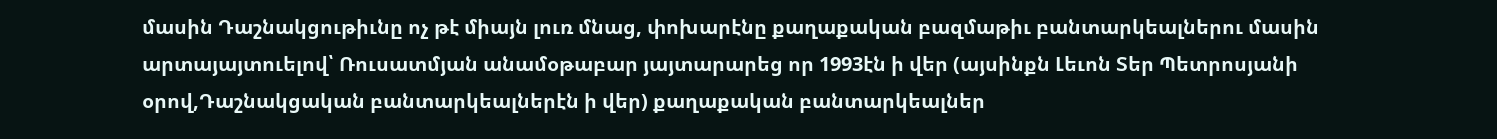մասին Դաշնակցութիւնը ոչ թէ միայն լուռ մնաց, փոխարէնը քաղաքական բազմաթիւ բանտարկեալներու մասին արտայայտուելով՝ Ռուսատմյան անամօթաբար յայտարարեց որ 1993էն ի վեր (այսինքն Լեւոն Տեր Պետրոսյանի օրով,Դաշնակցական բանտարկեալներէն ի վեր) քաղաքական բանտարկեալներ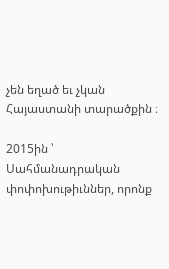չեն եղած եւ չկան Հայաստանի տարածքին ։

2015ին ՝ Սահմանադրական փոփոխութիւններ, որոնք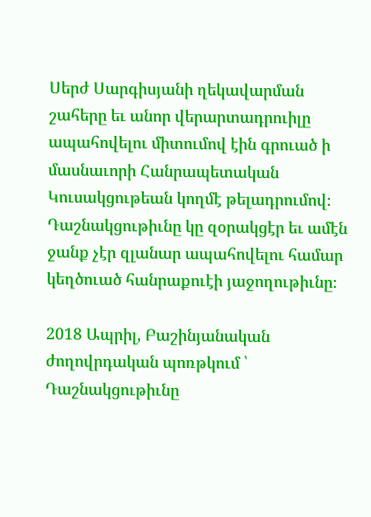Սերժ Սարգիսյանի ղեկավարման շահերը եւ անոր վերարտադրուիլը ապահովելու միտումով էին գրուած ի մասնաւորի Հանրապետական Կուսակցութեան կողմէ թելադրումով։ Դաշնակցութիւնը կը զօրակցէր եւ ամէն ջանք չէր զլանար ապահովելու համար կեղծուած հանրաքուէի յաջողութիւնը։

2018 Ապրիլ, Բաշինյանական ժողովրդական պոռթկում ՝ Դաշնակցութիւնը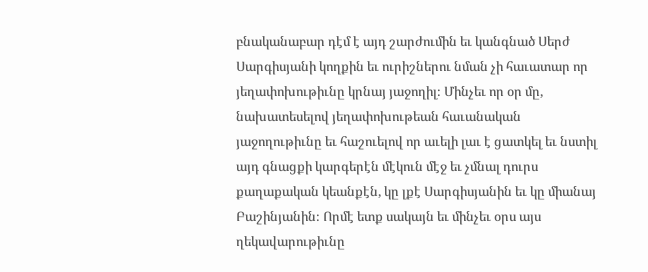բնականաբար դէմ է այդ շարժումին եւ կանգնած Սերժ Սարգիսյանի կողքին եւ ուրիշներու նման չի հաւատար որ յեղափոխութիւնը կրնայ յաջողիլ։ Մինչեւ որ օր մը, նախատեսելով յեղափոխութեան հաւանական յաջողութիւնը եւ հաշուելով որ աւելի լաւ է ցատկել եւ նստիլ այդ գնացքի կարգերէն մէկուն մէջ եւ չմնալ դուրս քաղաքական կեանքէն, կը լքէ Սարգիսյանին եւ կը միանայ Բաշինյանին։ Որմէ ետք սակայն եւ մինչեւ օրս այս ղեկավարութիւնը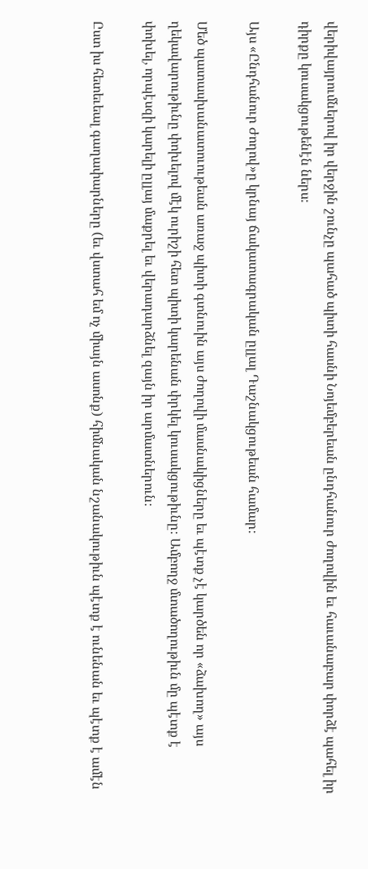վերիվայրումներով իր վերջին շունչը պահած պիտի հասնի Նոյեմբերեան ընդհանուր ժողովին եւ հաւանաբար փորձէ պահել իր դիրքը կուսակցութենէն ներս։

Այս «Ընդհանուր Ժողով»ը կրնայ ճակատագրական ըլլալ Դաշնակցութեան համար։

Մեծ պատասխանատուութեան առաջ պիտի գտնուին այս ժողովի մասնակիցները եւ պէտք չէ կարծեն որ «ձախող» այս ղեկավարութիւնը փոխելով մէկ ուրիշի հետ պիտի կարենան փրկել կուսակցութիւնը։ Ամբողջ մտածողութիւն մը պէտք է փոխել, որպէսզի կարելի ըլլայ մաքրել եւ վերադարձնել զայն իր արմատներուն։

Ըստ իս հետեւեալ գաղափարները (եւ վստահ եմ ոչ միայն ասոնք) հիմնական նշանակութիւն պէտք է ունենան եւ պէտք է ամէն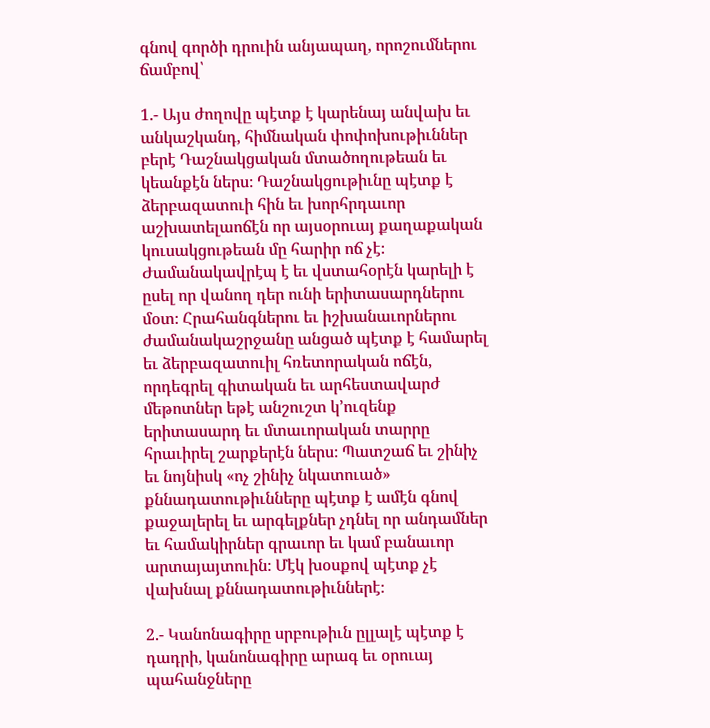գնով գործի դրուին անյապաղ, որոշումներու ճամբով՝

1.- Այս ժողովը պէտք է կարենայ անվախ եւ անկաշկանդ, հիմնական փոփոխութիւններ բերէ Դաշնակցական մտածողութեան եւ կեանքէն ներս։ Դաշնակցութիւնը պէտք է ձերբազատուի հին եւ խորհրդաւոր աշխատելաոճէն որ այսօրուայ քաղաքական կուսակցութեան մը հարիր ոճ չէ։ Ժամանակավրէպ է եւ վստահօրէն կարելի է ըսել որ վանող դեր ունի երիտասարդներու մօտ։ Հրահանգներու եւ իշխանաւորներու ժամանակաշրջանը անցած պէտք է համարել եւ ձերբազատուիլ հռետորական ոճէն, որդեգրել գիտական եւ արհեստավարժ մեթոտներ եթէ անշուշտ կ՚ուզենք երիտասարդ եւ մտաւորական տարրը հրաւիրել շարքերէն ներս։ Պատշաճ եւ շինիչ եւ նոյնիսկ «ոչ շինիչ նկատուած» քննադատութիւնները պէտք է ամէն գնով քաջալերել եւ արգելքներ չդնել որ անդամներ եւ համակիրներ գրաւոր եւ կամ բանաւոր արտայայտուին։ Մէկ խօսքով պէտք չէ վախնալ քննադատութիւններէ։

2.- Կանոնագիրը սրբութիւն ըլլալէ պէտք է դադրի, կանոնագիրը արագ եւ օրուայ պահանջները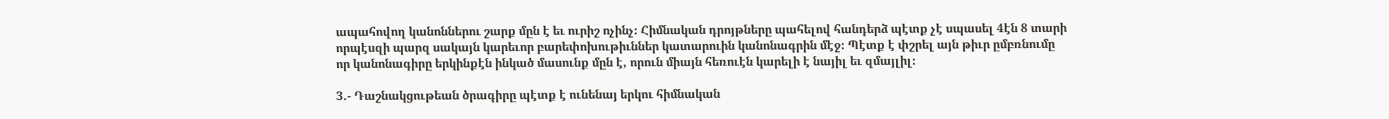ապահովող կանոններու շարք մըն է եւ ուրիշ ոչինչ։ Հիմնական դրոյթները պահելով հանդերձ պէտք չէ սպասել 4էն 8 տարի որպէսզի պարզ սակայն կարեւոր բարեփոխութիւններ կատարուին կանոնագրին մէջ։ Պէտք է փշրել այն թիւր ըմբռնումը որ կանոնագիրը երկինքէն ինկած մասունք մըն է, որուն միայն հեռուէն կարելի է նայիլ եւ զմայլիլ։

3.- Դաշնակցութեան ծրագիրը պէտք է ունենայ երկու հիմնական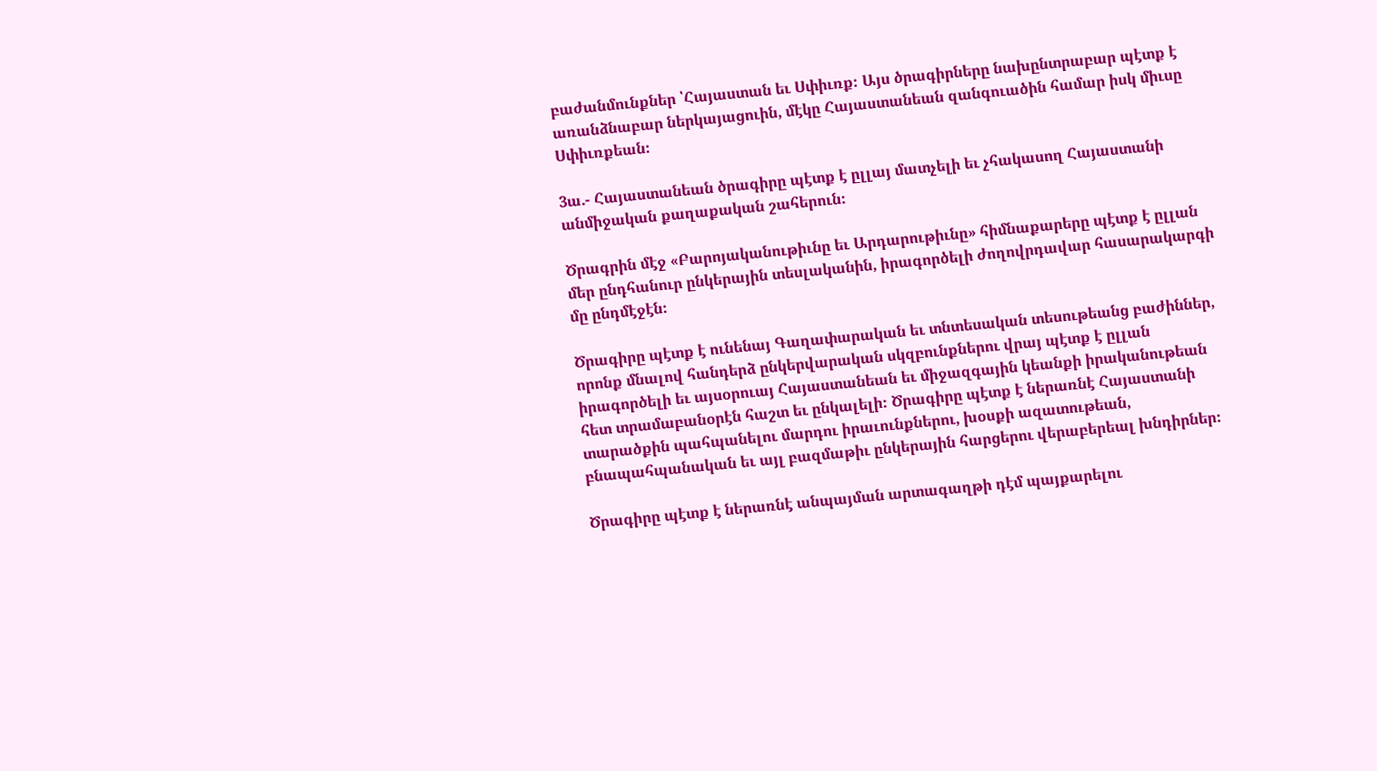բաժանմունքներ ՝Հայաստան եւ Սփիւռք։ Այս ծրագիրները նախընտրաբար պէտք է առանձնաբար ներկայացուին, մէկը Հայաստանեան զանգուածին համար իսկ միւսը Սփիւռքեան։

3ա.- Հայաստանեան ծրագիրը պէտք է ըլլայ մատչելի եւ չհակասող Հայաստանի անմիջական քաղաքական շահերուն։

Ծրագրին մէջ «Բարոյականութիւնը եւ Արդարութիւնը» հիմնաքարերը պէտք է ըլլան մեր ընդհանուր ընկերային տեսլականին, իրագործելի ժողովրդավար հասարակարգի մը ընդմէջէն։

Ծրագիրը պէտք է ունենայ Գաղափարական եւ տնտեսական տեսութեանց բաժիններ, որոնք մնալով հանդերձ ընկերվարական սկզբունքներու վրայ պէտք է ըլլան իրագործելի եւ այսօրուայ Հայաստանեան եւ միջազգային կեանքի իրականութեան հետ տրամաբանօրէն հաշտ եւ ընկալելի։ Ծրագիրը պէտք է ներառնէ Հայաստանի տարածքին պահպանելու մարդու իրաւունքներու, խօսքի ազատութեան, բնապահպանական եւ այլ բազմաթիւ ընկերային հարցերու վերաբերեալ խնդիրներ։

Ծրագիրը պէտք է ներառնէ անպայման արտագաղթի դէմ պայքարելու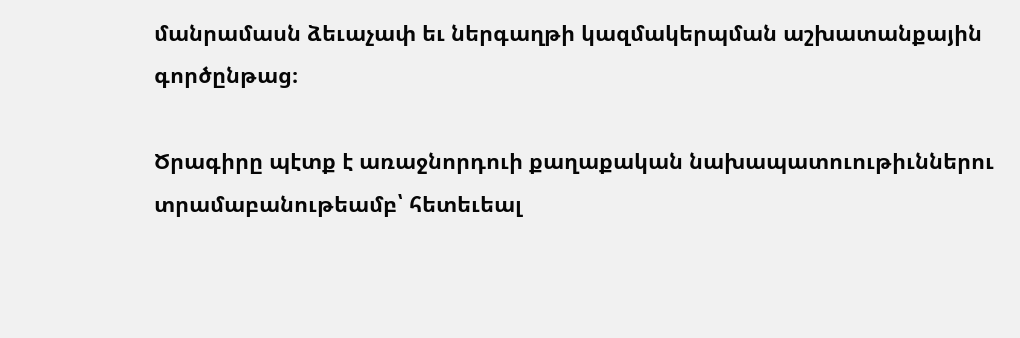մանրամասն ձեւաչափ եւ ներգաղթի կազմակերպման աշխատանքային գործընթաց։

Ծրագիրը պէտք է առաջնորդուի քաղաքական նախապատուութիւններու տրամաբանութեամբ՝ հետեւեալ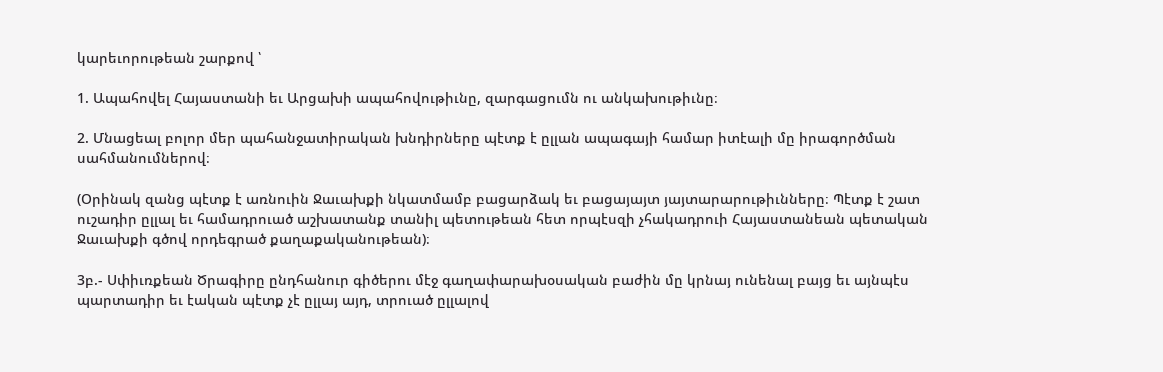կարեւորութեան շարքով ՝

1. Ապահովել Հայաստանի եւ Արցախի ապահովութիւնը, զարգացումն ու անկախութիւնը։

2. Մնացեալ բոլոր մեր պահանջատիրական խնդիրները պէտք է ըլլան ապագայի համար իտէալի մը իրագործման սահմանումներով։

(Օրինակ զանց պէտք է առնուին Ջաւախքի նկատմամբ բացարձակ եւ բացայայտ յայտարարութիւնները։ Պէտք է շատ ուշադիր ըլլալ եւ համադրուած աշխատանք տանիլ պետութեան հետ որպէսզի չհակադրուի Հայաստանեան պետական Ջաւախքի գծով որդեգրած քաղաքականութեան)։

3բ.- Սփիւռքեան Ծրագիրը ընդհանուր գիծերու մէջ գաղափարախօսական բաժին մը կրնայ ունենալ բայց եւ այնպէս պարտադիր եւ էական պէտք չէ ըլլայ այդ, տրուած ըլլալով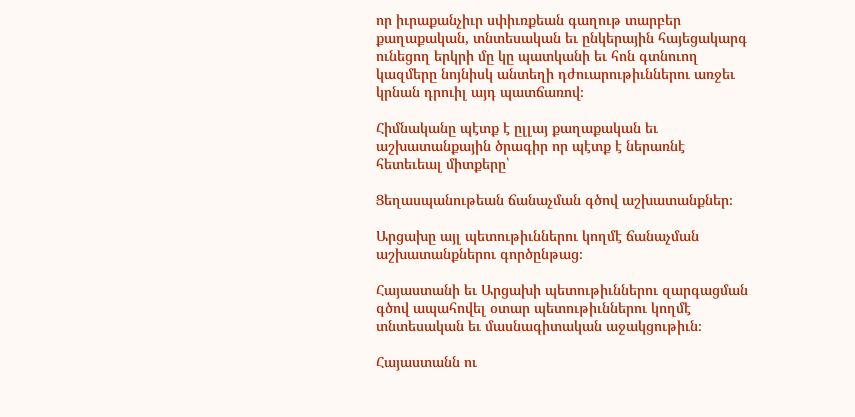որ իւրաքանչիւր սփիւռքեան գաղութ տարբեր քաղաքական, տնտեսական եւ ընկերային հայեցակարգ ունեցող երկրի մը կը պատկանի եւ հոն գտնուող կազմերը նոյնիսկ անտեղի դժուարութիւններու առջեւ կրնան դրուիլ այդ պատճառով։

Հիմնականը պէտք է ըլլայ քաղաքական եւ աշխատանքային ծրագիր որ պէտք է ներառնէ հետեւեալ միտքերը՝

Ցեղասպանութեան ճանաչման գծով աշխատանքներ։

Արցախը այլ պետութիւններու կողմէ ճանաչման աշխատանքներու գործընթաց։

Հայաստանի եւ Արցախի պետութիւններու զարգացման գծով ապահովել օտար պետութիւններու կողմէ տնտեսական եւ մասնագիտական աջակցութիւն։

Հայաստանն ու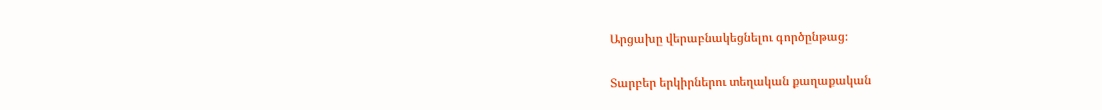Արցախը վերաբնակեցնելու գործընթաց։

Տարբեր երկիրներու տեղական քաղաքական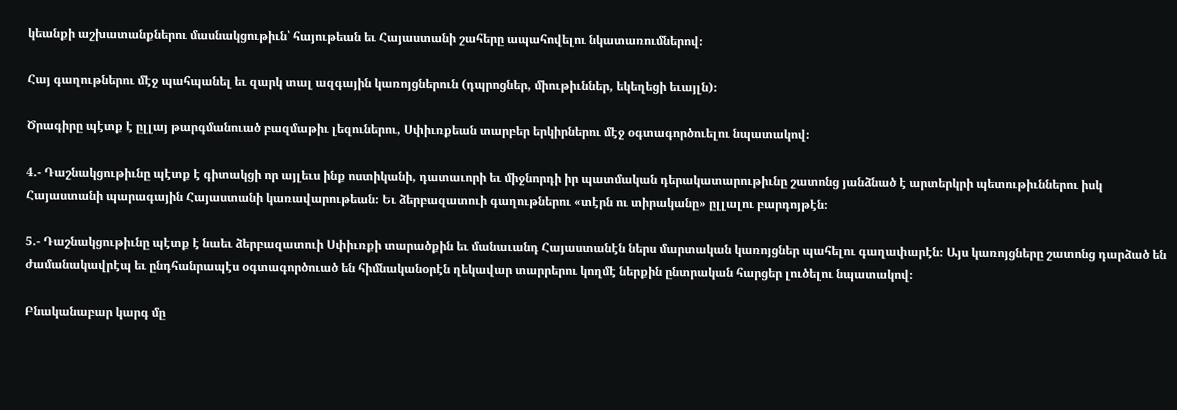կեանքի աշխատանքներու մասնակցութիւն՝ հայութեան եւ Հայաստանի շահերը ապահովելու նկատառումներով։

Հայ գաղութներու մէջ պահպանել եւ զարկ տալ ազգային կառոյցներուն (դպրոցներ, միութիւններ, եկեղեցի եւայլն)։

Ծրագիրը պէտք է ըլլայ թարգմանուած բազմաթիւ լեզուներու, Սփիւռքեան տարբեր երկիրներու մէջ օգտագործուելու նպատակով։

4.- Դաշնակցութիւնը պէտք է գիտակցի որ այլեւս ինք ոստիկանի, դատաւորի եւ միջնորդի իր պատմական դերակատարութիւնը շատոնց յանձնած է արտերկրի պետութիւններու իսկ Հայաստանի պարագային Հայաստանի կառավարութեան։ Եւ ձերբազատուի գաղութներու «տէրն ու տիրականը» ըլլալու բարդոյթէն։

5.- Դաշնակցութիւնը պէտք է նաեւ ձերբազատուի Սփիւռքի տարածքին եւ մանաւանդ Հայաստանէն ներս մարտական կառոյցներ պահելու գաղափարէն։ Այս կառոյցները շատոնց դարձած են ժամանակավրէպ եւ ընդհանրապէս օգտագործուած են հիմնականօրէն ղեկավար տարրերու կողմէ ներքին ընտրական հարցեր լուծելու նպատակով։

Բնականաբար կարգ մը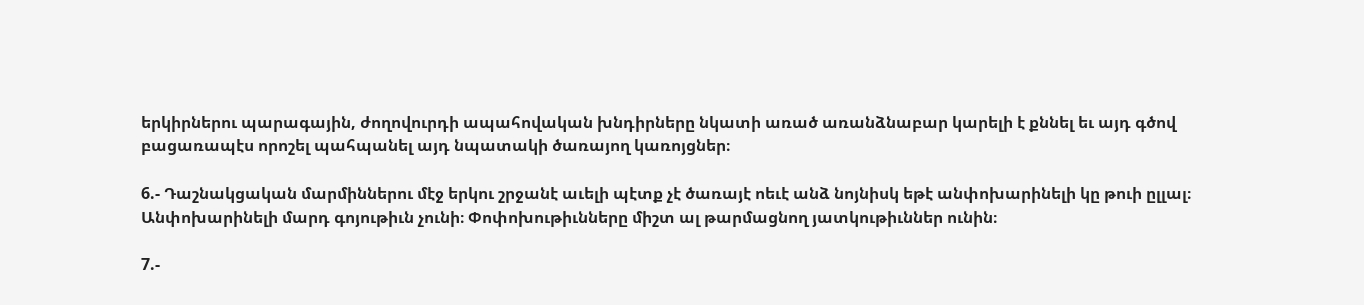երկիրներու պարագային, ժողովուրդի ապահովական խնդիրները նկատի առած առանձնաբար կարելի է քննել եւ այդ գծով բացառապէս որոշել պահպանել այդ նպատակի ծառայող կառոյցներ։

6.- Դաշնակցական մարմիններու մէջ երկու շրջանէ աւելի պէտք չէ ծառայէ ոեւէ անձ նոյնիսկ եթէ անփոխարինելի կը թուի ըլլալ։ Անփոխարինելի մարդ գոյութիւն չունի։ Փոփոխութիւնները միշտ ալ թարմացնող յատկութիւններ ունին։

7.-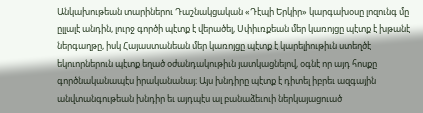Անկախութեան տարիներու Դաշնակցական «Դէպի Երկիր» կարգախօսը լոզունգ մը ըլլալէ անդին, լուրջ գործի պէտք է վերածել, Սփիւռքեան մեր կառոյցը պէտք է խթանէ ներգաղթը, իսկ Հայաստանեան մեր կառոյցը պէտք է կարելիութիւն ստեղծէ եկուորներուն պէտք եղած օժանդակութիւն յատկացնելով, օգնէ որ այդ հոսքը գործնականապէս իրականանայ։ Այս խնդիրը պէտք է դիտել իբրեւ ազգային անվտանգութեան խնդիր եւ այդպէս ալ բանաձեւուի ներկայացուած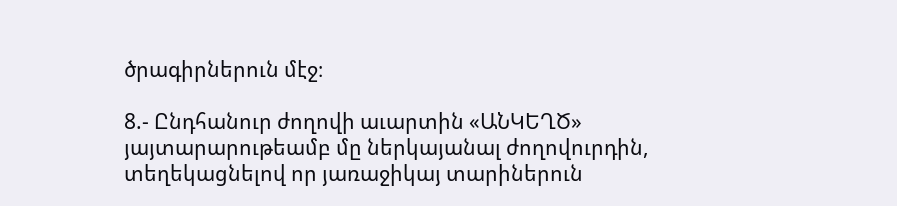ծրագիրներուն մէջ։

8.- Ընդհանուր ժողովի աւարտին «ԱՆԿԵՂԾ» յայտարարութեամբ մը ներկայանալ ժողովուրդին, տեղեկացնելով որ յառաջիկայ տարիներուն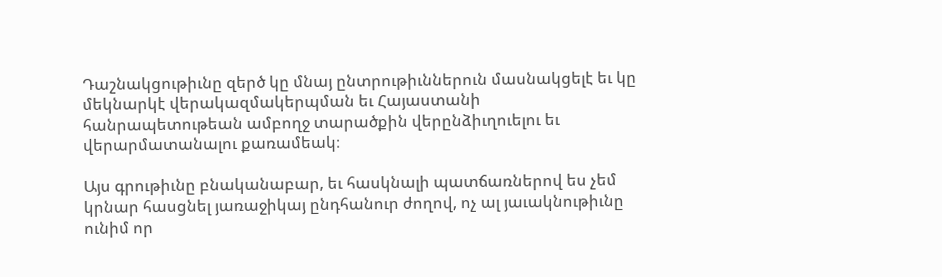Դաշնակցութիւնը զերծ կը մնայ ընտրութիւններուն մասնակցելէ եւ կը մեկնարկէ վերակազմակերպման եւ Հայաստանի հանրապետութեան ամբողջ տարածքին վերընձիւղուելու եւ վերարմատանալու քառամեակ։

Այս գրութիւնը բնականաբար, եւ հասկնալի պատճառներով ես չեմ կրնար հասցնել յառաջիկայ ընդհանուր ժողով, ոչ ալ յաւակնութիւնը ունիմ որ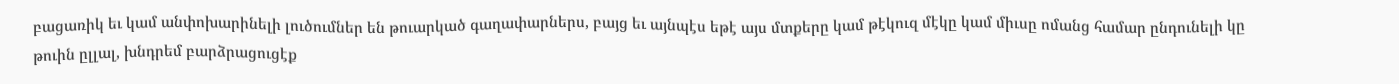բացառիկ եւ կամ անփոխարինելի լուծումներ են թուարկած գաղափարներս, բայց եւ այնպէս եթէ այս մտքերը կամ թէկուզ մէկը կամ միւսը ոմանց համար ընդունելի կը թուին ըլլալ, խնդրեմ բարձրացուցէք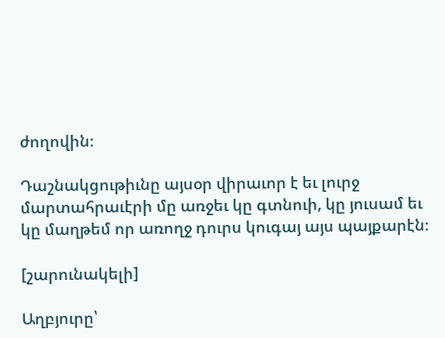ժողովին։

Դաշնակցութիւնը այսօր վիրաւոր է եւ լուրջ մարտահրաւէրի մը առջեւ կը գտնուի, կը յուսամ եւ կը մաղթեմ որ առողջ դուրս կուգայ այս պայքարէն։

[շարունակելի]

Աղբյուրը՝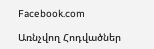Facebook.com

Առնչվող Հոդվածներ